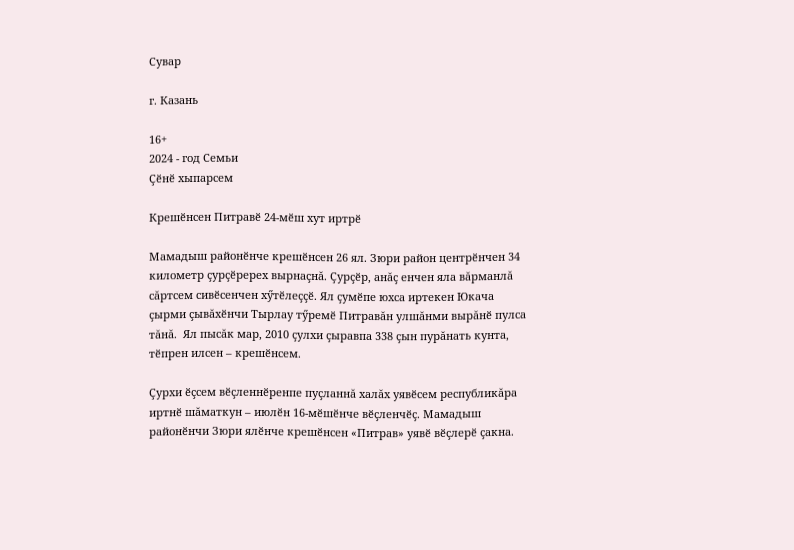Сувар

г. Казань

16+
2024 - год Семьи
Çӗнӗ хыпарсем

Крешӗнсен Питравӗ 24-мӗш хут иртрӗ

Мамадыш районӗнче крешӗнсен 26 ял. Зюри район центрӗнчен 34 километр çурçӗререх вырнаçнă. Çурçӗр, анăç енчен яла вăрманлă сăртсем сивӗсенчен хӳтӗлеççӗ. Ял çумӗпе юхса иртекен Юкача çырми çывăхӗнчи Тырлау тӳремӗ Питравăн улшăнми вырăнӗ пулса тăнă.  Ял пысăк мар, 2010 çулхи çыравпа 338 çын пурăнать кунта, тӗпрен илсен – крешӗнсем.

Çурхи ӗçсем вӗçленнӗренпе пуçланнă халăх уявӗсем республикăра иртнӗ шăматкун – июлӗн 16-мӗшӗнче вӗçленчӗç. Мамадыш районӗнчи Зюри ялӗнче крешӗнсен «Питрав» уявӗ вӗçлерӗ çакна.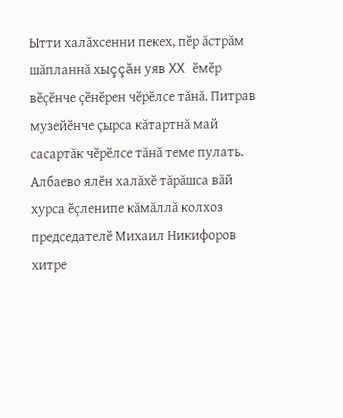Ытти халăхсенни пекех, пӗр ăстрăм шăпланнă хыççăн уяв XX ӗмӗр вӗçӗнче çӗнӗрен чӗрӗлсе тăнă. Питрав музейӗнче çырса кăтартнă май сасартăк чӗрӗлсе тăнă теме пулать. Албаево ялӗн халăхӗ тăрăшса вăй хурса ӗçленипе кăмăллă колхоз председателӗ Михаил Никифоров хитре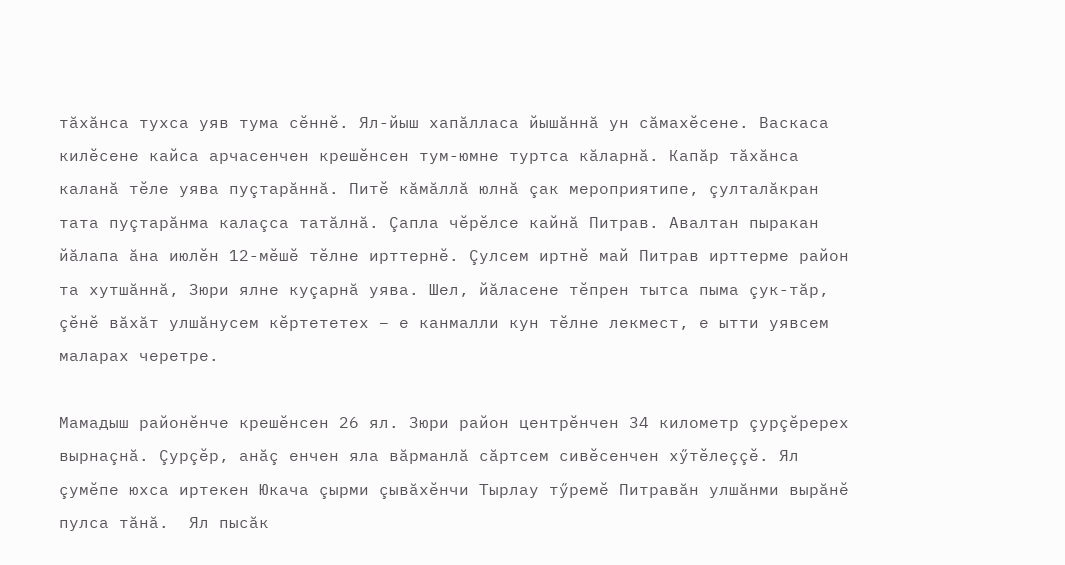тăхăнса тухса уяв тума сӗннӗ. Ял-йыш хапăлласа йышăннă ун сăмахӗсене. Васкаса килӗсене кайса арчасенчен крешӗнсен тум-юмне туртса кăларнă. Капăр тăхăнса каланă тӗле уява пуçтарăннă. Питӗ кăмăллă юлнă çак мероприятипе, çулталăкран тата пуçтарăнма калаçса татăлнă. Çапла чӗрӗлсе кайнă Питрав. Авалтан пыракан йăлапа ăна июлӗн 12-мӗшӗ тӗлне ирттернӗ. Çулсем иртнӗ май Питрав ирттерме район та хутшăннă, Зюри ялне куçарнă уява. Шел, йăласене тӗпрен тытса пыма çук-тăр, çӗнӗ вăхăт улшăнусем кӗртететех – е канмалли кун тӗлне лекмест, е ытти уявсем маларах черетре.

Мамадыш районӗнче крешӗнсен 26 ял. Зюри район центрӗнчен 34 километр çурçӗререх вырнаçнă. Çурçӗр, анăç енчен яла вăрманлă сăртсем сивӗсенчен хӳтӗлеççӗ. Ял çумӗпе юхса иртекен Юкача çырми çывăхӗнчи Тырлау тӳремӗ Питравăн улшăнми вырăнӗ пулса тăнă.  Ял пысăк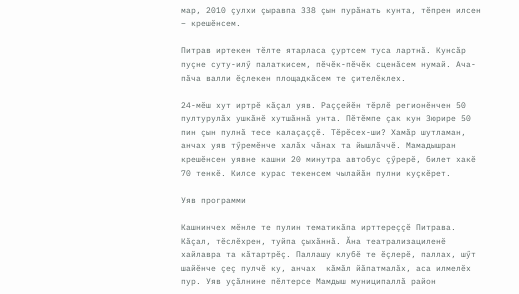мар, 2010 çулхи çыравпа 338 çын пурăнать кунта, тӗпрен илсен – крешӗнсем.

Питрав иртекен тӗлте ятарласа çуртсем туса лартнă. Кунсăр пуçне суту-илӳ палаткисем, пӗчӗк-пӗчӗк сценăсем нумай. Ача-пăча валли ӗçлекен площадкăсем те çителӗклех.

24-мӗш хут иртрӗ кăçал уяв. Раççейӗн тӗрлӗ регионӗнчен 50 пултурулăх ушкăнӗ хутшăннă унта. Пӗтӗмпе çак кун Зюрире 50 пин çын пулнă тесе калаçаççӗ. Тӗрӗсех-ши? Хамăр шутламан, анчах уяв тӳремӗнче халăх чăнах та йышлăччӗ. Мамадышран крешӗнсен уявне кашни 20 минутра автобус çӳрерӗ, билет хакӗ 70 тенкӗ. Килсе курас текенсем чылайăн пулни куçкӗрет.

Уяв программи

Кашнинчех мӗнле те пулин тематикăпа ирттереççӗ Питрава. Кăçал, тӗслӗхрен, туйпа çыхăннă. Ăна театрализациленӗ хайлавра та кăтартрӗç. Паллашу клубӗ те ӗçлерӗ, паллах, шӳт шайӗнче çеç пулчӗ ку, анчах  кăмăл йăпатмалăх, аса илмелӗх пур. Уяв уçăлнине пӗлтерсе Мамдыш муниципаллă район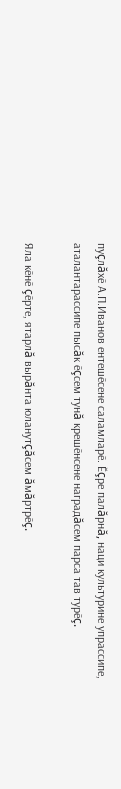пуçлăхӗ А.П.Иванов ентешӗсене саламларӗ. Ӗçре палăрнă, наци культурине упрассипе, аталантарассипе пысăк ӗçсем тунă крешӗнсене наградăсем парса тав турӗç.

Яла кӗнӗ çӗрте, ятарлă вырăнта юланутçăсем ăмăртрӗç.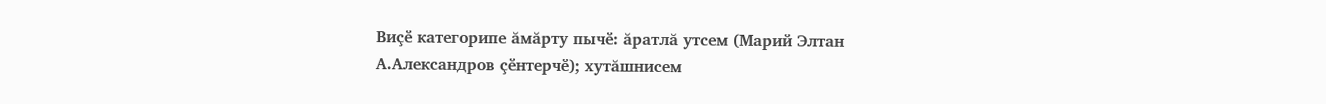Виçӗ категорипе ăмăрту пычӗ: ăратлă утсем (Марий Элтан А.Александров çӗнтерчӗ); хутăшнисем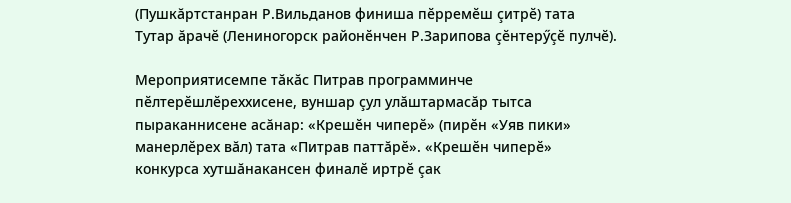(Пушкăртстанран Р.Вильданов финиша пӗрремӗш çитрӗ) тата Тутар ăрачӗ (Лениногорск районӗнчен Р.Зарипова çӗнтерӳçӗ пулчӗ).

Мероприятисемпе тăкăс Питрав программинче пӗлтерӗшлӗреххисене, вуншар çул улăштармасăр тытса пыраканнисене асăнар: «Крешӗн чиперӗ» (пирӗн «Уяв пики» манерлӗрех вăл) тата «Питрав паттăрӗ». «Крешӗн чиперӗ» конкурса хутшăнакансен финалӗ иртрӗ çак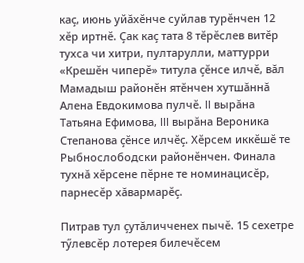каç, июнь уйăхӗнче суйлав турӗнчен 12 хӗр иртнӗ. Çак каç тата 8 тӗрӗслев витӗр тухса чи хитри, пултарулли, маттурри «Крешӗн чиперӗ» титула çӗнсе илчӗ, вăл Мамадыш районӗн ятӗнчен хутшăннă Алена Евдокимова пулчӗ. II вырăна Татьяна Ефимова, III вырăна Вероника Степанова çӗнсе илчӗç. Хӗрсем иккӗшӗ те Рыбнослободски районӗнчен. Финала тухнă хӗрсене пӗрне те номинацисӗр, парнесӗр хăвармарӗç.

Питрав тул çутăличченех пычӗ. 15 сехетре тӳлевсӗр лотерея билечӗсем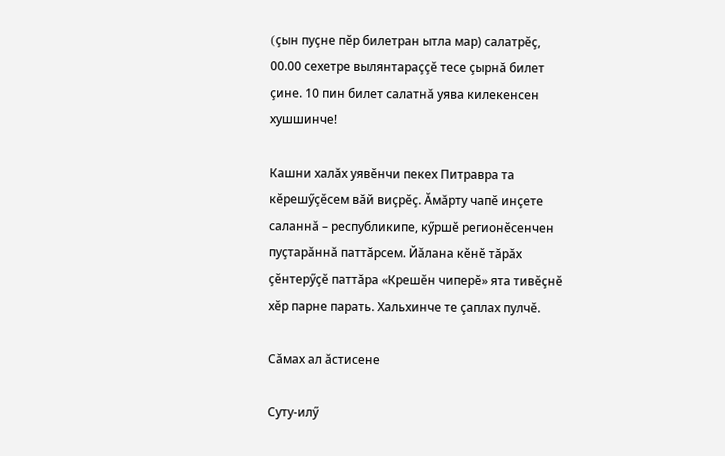(çын пуçне пӗр билетран ытла мар) салатрӗç, 00.00 сехетре вылянтараççӗ тесе çырнă билет çине. 10 пин билет салатнă уява килекенсен хушшинче!

Кашни халăх уявӗнчи пекех Питравра та кӗрешӳçӗсем вăй виçрӗç. Ăмăрту чапӗ инçете саланнă – республикипе, кӳршӗ регионӗсенчен пуçтарăннă паттăрсем. Йăлана кӗнӗ тăрăх çӗнтерӳçӗ паттăра «Крешӗн чиперӗ» ята тивӗçнӗ хӗр парне парать. Хальхинче те çаплах пулчӗ.

Сăмах ал ăстисене

Суту-илӳ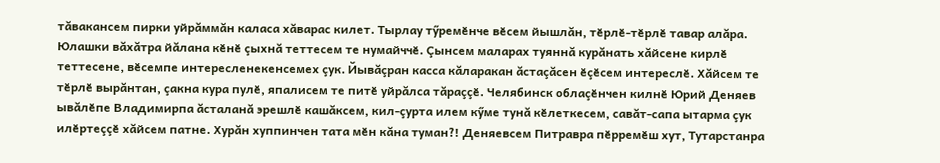тăвакансем пирки уйрăммăн каласа хăварас килет. Тырлау тӳремӗнче вӗсем йышлăн, тӗрлӗ-тӗрлӗ тавар алăра. Юлашки вăхăтра йăлана кӗнӗ çыхнă теттесем те нумайччӗ. Çынсем маларах туяннă курăнать хăйсене кирлӗ теттесене, вӗсемпе интересленекенсемех çук. Йывăçран касса кăларакан ăстаçăсен ӗçӗсем интереслӗ. Хăйсем те тӗрлӗ вырăнтан, çакна кура пулӗ, япалисем те питӗ уйрăлса тăраççӗ. Челябинск облаçӗнчен килнӗ Юрий Деняев ывăлӗпе Владимирпа ăсталанă эрешлӗ кашăксем, кил-çурта илем кӳме тунă кӗлеткесем, савăт-сапа ытарма çук илӗртеççӗ хăйсем патне. Хурăн хуппинчен тата мӗн кăна туман?! Деняевсем Питравра пӗрремӗш хут, Тутарстанра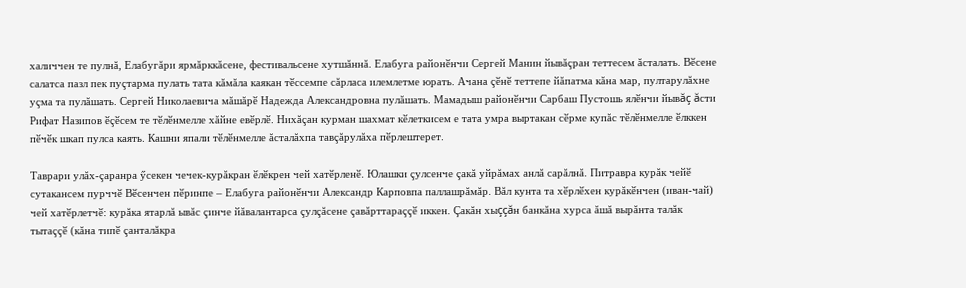халиччен те пулнă, Елабугăри ярмăрккăсене, фестивальсене хутшăннă. Елабуга районӗнчи Сергей Манин йывăçран теттесем ăсталать. Вӗсене салатса пазл пек пуçтарма пулать тата кăмăла каякан тӗссемпе сăрласа илемлетме юрать. Ачана çӗнӗ теттепе йăпатма кăна мар, пултарулăхне уçма та пулăшать. Сергей Николаевича мăшăрӗ Надежда Александровна пулăшать. Мамадыш районӗнчи Сарбаш Пустошь ялӗнчи йывăç ăсти Рифат Назипов ӗçӗсем те тӗлӗнмелле хăйне евӗрлӗ. Нихăçан курман шахмат кӗлеткисем е тата умра выртакан сӗрме купăс тӗлӗнмелле ӗлккен пӗчӗк шкап пулса каять. Кашни япали тӗлӗнмелле ăсталăхпа тавçăрулăха пӗрлештерет.

Таврари улăх-çаранра ӳсекен чечек-курăкран ӗлӗкрен чей хатӗрленӗ. Юлашки çулсенче çакă уйрăмах анлă сарăлнă. Питравра курăк чейӗ сутакансем пурччӗ Вӗсенчен пӗринпе – Елабуга районӗнчи Александр Карповпа паллашрăмăр. Вăл кунта та хӗрлӗхен курăкӗнчен (иван-чай) чей хатӗрлетчӗ: курăка ятарлă ывăс çинче йăвалантарса çулçăсене çавăрттараççӗ иккен. Çакăн хыççăн банкăна хурса ăшă вырăнта талăк тытаççӗ (кăна типӗ çанталăкра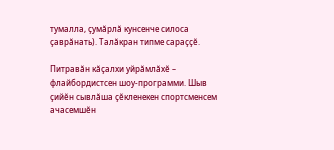тумалла, çумăрлă кунсенче силоса çаврăнать). Талăкран типме сараççӗ.

Питравăн кăçалхи уйрăмлăхӗ – флайбордистсен шоу-программи. Шыв çийӗн сывлăша çӗкленекен спортсменсем ачасемшӗн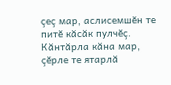çеç мар, аслисемшӗн те питӗ кăсăк пулчӗç. Кăнтăрла кăна мар, çӗрле те ятарлă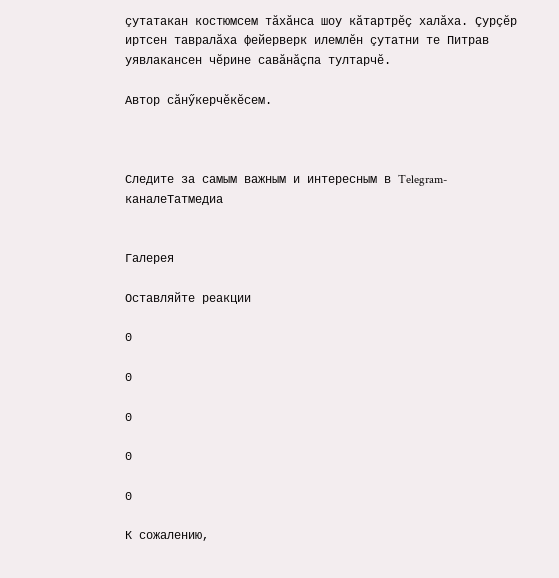çутатакан костюмсем тăхăнса шоу кăтартрӗç халăха. Çурçӗр иртсен тавралăха фейерверк илемлӗн çутатни те Питрав уявлакансен чӗрине савăнăçпа тултарчӗ.

Автор сăнӳкерчӗкӗсем.



Следите за самым важным и интересным в Telegram-каналеТатмедиа


Галерея

Оставляйте реакции

0

0

0

0

0

К сожалению,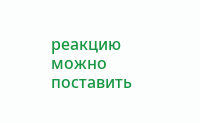реакцию можно поставить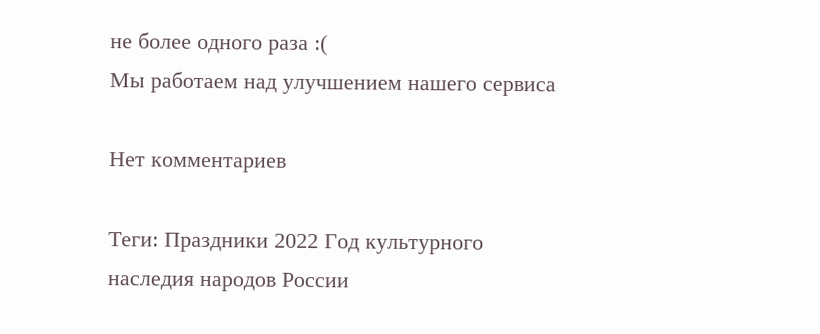не более одного раза :(
Мы работаем над улучшением нашего сервиса

Нет комментариев

Теги: Праздники 2022 Год культурного наследия народов России